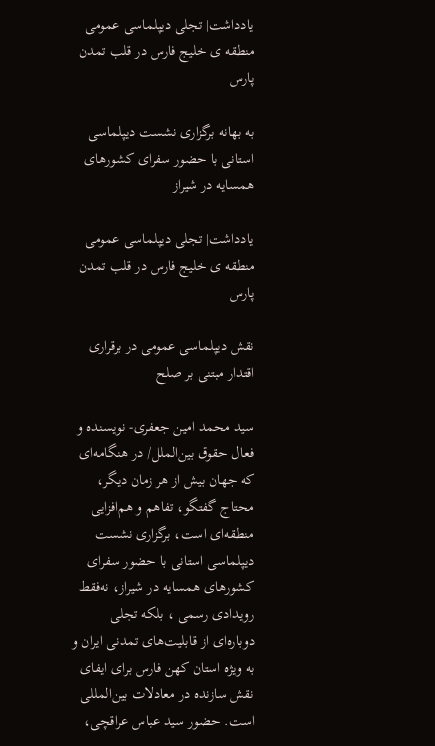یادداشت| تجلی دیپلماسی عمومی منطقه ی خلیج فارس در قلب تمدن پارس

به بهانه برگزاری نشست دیپلماسی استانی با حضور سفرای کشورهای همسایه در شیراز

یادداشت| تجلی دیپلماسی عمومی منطقه ی خلیج فارس در قلب تمدن پارس

نقش دیپلماسی عمومی در برقراری اقتدار مبتنی بر صلح

سید محمد امین جعفری- نویسنده و فعال حقوق بین‌الملل/ در هنگامه‌ای که جهان بیش از هر زمان دیگر، محتاج گفتگو، تفاهم و هم‌افزایی منطقه‌ای است، برگزاری نشست دیپلماسی استانی با حضور سفرای کشورهای همسایه در شیراز، نه‌فقط رویدادی رسمی ، بلکه تجلی دوباره‌ای از قابلیت‌های تمدنی ایران و به ویژه استان کهن فارس برای ایفای نقش سازنده در معادلات بین‌المللی است. حضور سید عباس عراقچی،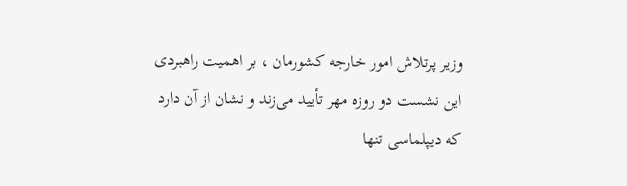وزیر پرتلاش امور خارجه کشورمان ، بر اهمیت راهبردی این نشست دو روزه مهر تأیید می‌زند و نشان از آن دارد که دیپلماسی تنها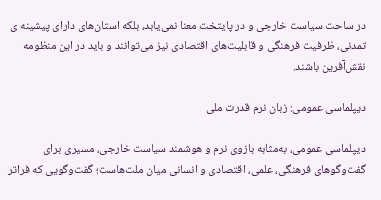در ساحت سیاست خارجی و در پایتخت معنا نمی‌یابد، بلکه استان‌های دارای پیشینه ی تمدنی، ظرفیت فرهنگی و قابلیت‌های اقتصادی نیز می‌توانند و باید در این منظومه نقش‌آفرین باشند.

دیپلماسی عمومی: زبان نرم قدرت ملی

دیپلماسی عمومی، به‌مثابه بازوی نرم و هوشمند سیاست خارجی، مسیری برای گفت‌وگوهای فرهنگی، علمی، اقتصادی و انسانی میان ملت‌هاست؛ گفت‌وگویی که فراتر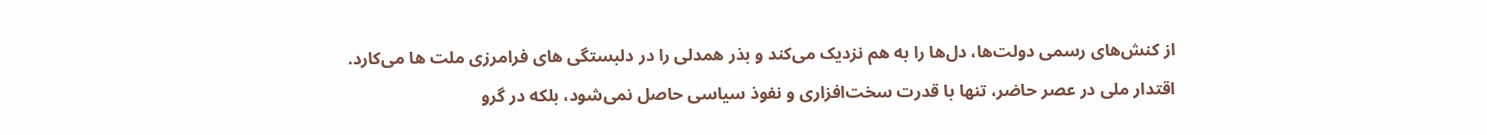از کنش‌های رسمی دولت‌ها، دل‌ها را به هم نزدیک می‌کند و بذر همدلی را در دلبستگی های فرامرزی ملت ها می‌کارد. اقتدار ملی در عصر حاضر، تنها با قدرت سخت‌افزاری و نفوذ سیاسی حاصل نمی‌شود، بلکه در گرو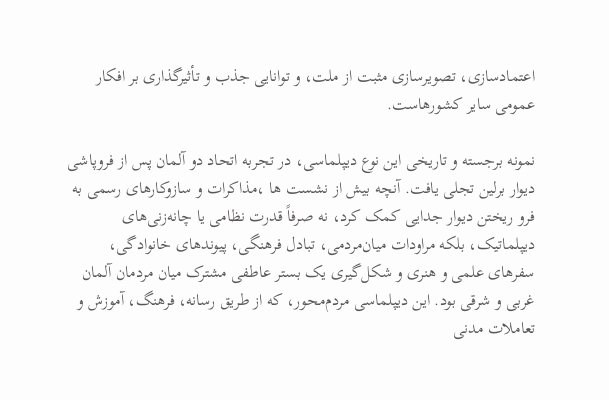اعتمادسازی، تصویرسازی مثبت از ملت، و توانایی جذب و تأثیرگذاری بر افکار عمومی سایر کشورهاست.

نمونه برجسته و تاریخی این نوع دیپلماسی، در تجربه اتحاد دو آلمان پس از فروپاشی دیوار برلین تجلی یافت. آنچه بیش از نشست ها ،مذاکرات و سازوکارهای رسمی به فرو ریختن دیوار جدایی کمک کرد، نه صرفاً قدرت نظامی یا چانه‌زنی‌های دیپلماتیک، بلکه مراودات میان‌مردمی، تبادل فرهنگی، پیوندهای خانوادگی، سفرهای علمی و هنری و شکل‌گیری یک بستر عاطفی مشترک میان مردمان آلمان غربی و شرقی بود. این دیپلماسی مردم‌محور، که از طریق رسانه، فرهنگ، آموزش و تعاملات مدنی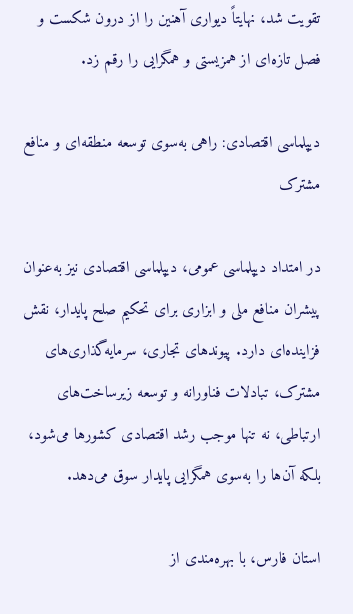تقویت شد، نهایتاً دیواری آهنین را از درون شکست و فصل تازه‌ای از همزیستی و همگرایی را رقم زد.

دیپلماسی اقتصادی: راهی به‌سوی توسعه منطقه‌ای و منافع مشترک

در امتداد دیپلماسی عمومی، دیپلماسی اقتصادی نیز به‌عنوان پیشران منافع ملی و ابزاری برای تحکیم صلح پایدار، نقش فزاینده‌ای دارد. پیوندهای تجاری، سرمایه‌گذاری‌های مشترک، تبادلات فناورانه و توسعه زیرساخت‌های ارتباطی، نه تنها موجب رشد اقتصادی کشورها می‌شود، بلکه آن‌ها را به‌سوی همگرایی پایدار سوق می‌دهد.

استان فارس، با بهره‌مندی از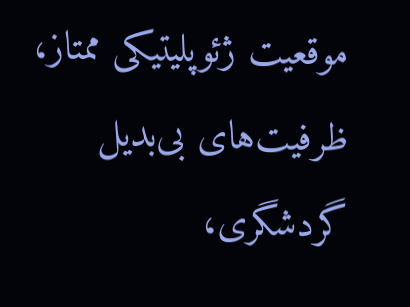موقعیت ژئوپلیتیکی ممتاز، ظرفیت‌های بی‌بدیل گردشگری،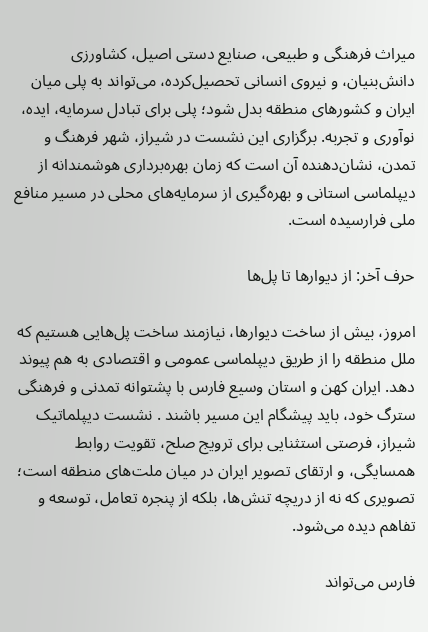میراث فرهنگی و طبیعی، صنایع دستی اصیل، کشاورزی دانش‌بنیان، و نیروی انسانی تحصیل‌کرده، می‌تواند به پلی میان ایران و کشورهای منطقه بدل شود؛ پلی برای تبادل سرمایه، ایده، نوآوری و تجربه. برگزاری این نشست در شیراز، شهر فرهنگ و تمدن، نشان‌دهنده آن است که زمان بهره‌برداری هوشمندانه از دیپلماسی استانی و بهره‌گیری از سرمایه‌های محلی در مسیر منافع ملی فرارسیده است.

حرف آخر: از دیوارها تا پل‌ها

امروز، بیش از ساخت دیوارها، نیازمند ساخت پل‌هایی هستیم که ملل منطقه را از طریق دیپلماسی عمومی و اقتصادی به هم پیوند دهد. ایران کهن و استان وسیع فارس با پشتوانه تمدنی و فرهنگی سترگ خود، باید پیشگام این مسیر باشند . نشست دیپلماتیک شیراز، فرصتی استثنایی برای ترویج صلح، تقویت روابط همسایگی، و ارتقای تصویر ایران در میان ملت‌های منطقه است؛ تصویری که نه از دریچه تنش‌ها، بلکه از پنجره تعامل، توسعه و تفاهم دیده می‌شود.

فارس می‌تواند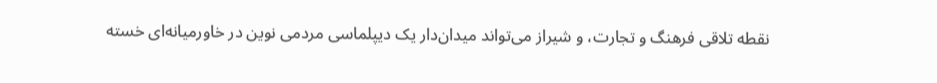نقطه تلاقی فرهنگ و تجارت، و شیراز می‌تواند میدان‌دار یک دیپلماسی مردمی نوین در خاورمیانه‌ای خسته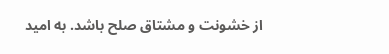از خشونت و مشتاق صلح باشد. به امید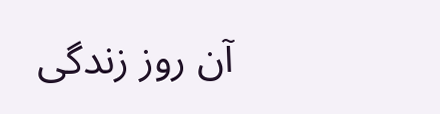آن روز زندگی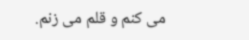می کنم و قلم می زنم.